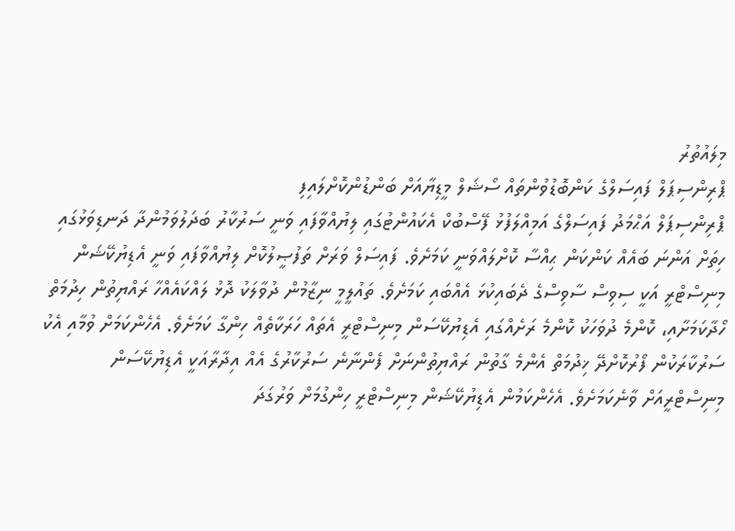މިލައުތުރު
ޕްރިންސިޕަލް ފައިސަލްގެ ކަންބޮޑުވުންތައް ސޯޝަލް މީޑިޔާއަށް ބަންޑުންކޮށްލައިފި
ޕްރިންސިޕަލް އަޙްމަދު ފައިސަލްގެ އަމިއްލަފުޅު ފޭސްބުކް އެކައުންޓުގައި ލިޔުއްވާފައި ވަނީ ސަރުކާރު ބަދަލުވަމުންދާ ދަނޑިވަޅުގައި ހިތަށް އަންނަ ބައެއް ކަންކަން ޙިއްސާ ކޮށްލައްވަނީ ކަމަށެވެ. ފައިސަލް ވަރަށް ތަފުޞީލުކޮށް ލިޔުއްވާފައި ވަނީ އެޑިޔުކޭޝަން މިނިސްޓްރީ އަކީ ސިވިސް ސާވިސްގެ ދެބައިކުޅަ އެއްބައި ކަމަށެވެ. ތައުލީމީ ނިޒާމުން ދުވާލަކު ދޮޅު ލައްކައެއްހާ ރައްޔިތުން ހިދުމަތް ހޯދާކަމަށާއި، ކޮންމެ ދުވަހަކު ކޮންމެ ރަށެއްގައި އެޑިޔުކޭސަން މިނިސްޓްރީ އެތައް ހަރަކާތެއް ހިންގާ ކަމަށެވެ. އެހެންކަމަށް ވުމާއި އެކު ސަރުކާރަކުން ފޯރުކޮށްދޭ ޚިދުމަތް އެންމެ ގާތުން ރައްޔިތުންނަށް ފެންނާނެ ސަރުކާރުގެ އެއް އިދާރާއަކީ އެޑިޔުކޭސަން މިނިސްޓްރީއަށް ވާނެކަމަށެވެ. އެހެންކަމުން އެޑިޔުކޭޝަން މިނިސްޓްރީ ހިންގުމަށް ވަރުގަދަ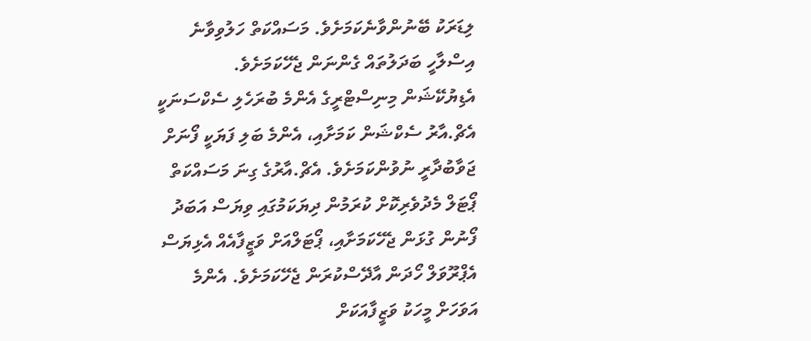ލިޑަރަކު ބޭނުންވާނެކަމަށެވެ. މަސައްކަތް ހަލުވިވާނެ އިސްލާހީ ބަދަލުތައް ގެންނަން ޖެހޭކަމަށެވެ.
އެޑިޔުކޭޝަން މިނިސްޓްރީގެ އެންމެ ބުރަހެލި ސެކްސަނަކީ އެޗް.އާރު ސެކްޝަން ކަމަށާއި، އެންމެ ބަލި ފަޔަކީ ފޯނަށް ޖަވާބުދާރީ ނުވުންކަމަށެވެ. އެޗް.އާރުގެ ގިނަ މަސައްކަތް ޕޯޓަލް މެދުވެރިކޮށް ކުރަމުން ދިޔަކަމުގައި ވިޔަސް އަބަދު ފޯނުން ގުޅަން ޖެހޭކަމަށާއި، ޕޯޓަލްއަށް ވަޒީފާއެއް އެޅިޔަސް އެޕްރޫވަލް ހޯދަން އާދޭސްކުރަން ޖެހޭކަމަށެވެ. އެންމެ އަވަހަށް މީހަކު ވަޒީފާއަކަށް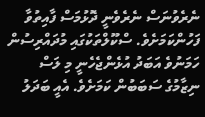ނެރެވުނަސް ނެރެވެނީ ދޮޅުމަސް ފާއިތުވާ ފަހުންކަމަށެވެ. ސްކޫލްތަކުގައި މުދައްރިސުން ހަމަނުވެ އަބަދު އުޅެންޖެހެނީ މި ލަސް ނިޒާމުގެ ސަބަބުން ކަމަށެވެ. އެއީ ބަދަލު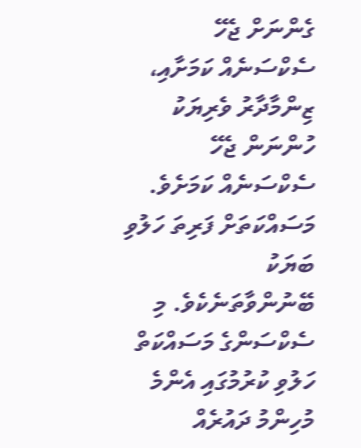ގެންނަށް ޖެހޭ ސެކްސަނެއް ކަމަށާއި، ޒިންމާދާރު ވެރިޔަކު ހުންނަން ޖެހޭ ސެކްސަނެއް ކަމަށެވެ. މަސައްކަތަށް ފަރިތަ ހަލުވި ބަޔަކު ބޭނުންވާތަނެކެވެ. މި ސެކްސަންގެ މަސައްކަތް ހަލުވި ކުރުމުގައި އެންމެ މުހިންމު ދައުރެއް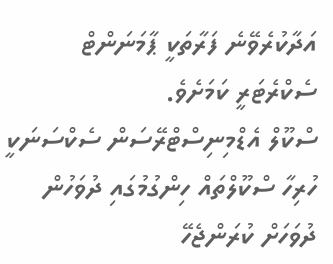އަދާކުރެވޭނެ ފަރާތަކީ ޕާމަނަންޓް ސެކްރެޓަރީ ކަމަށެވެ.
ސްކޫލް އެޑްމިނިސްޓްރޭސަން ސެކްސަނަކީ ހުރިހާ ސްކޫލްތައް ހިންގުމުގައި ދުވަހުން ދުވަހަށް ކުރަންޖެހޭ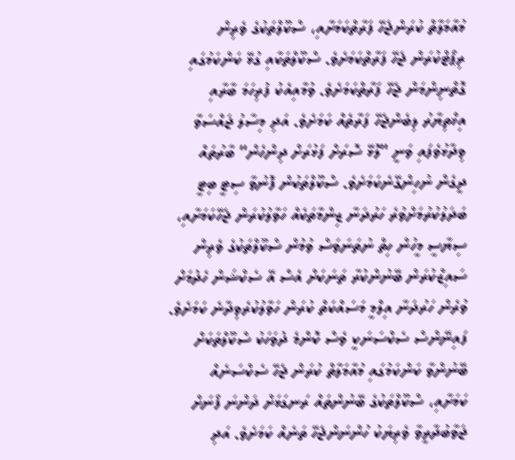މުއާމަލާތް ކުރަންޖެހޭ ފަރާތްކަމަށާއި، ސްކޫލްތަކުގެ ވެރިން ރިޕޯޓްކުރަން ޖެހޭ ފަރާތްކަމަށެވެ. ސްކޫލްތަކާއި ގުޅޭ ކަންކަމުގައި ގޮތްނިންމަން ޖެހޭ ފަރާތްކަމަށެވެ. ވުމާއިއެކު ފުރިހަމަ ބާރާއި އިޚްތިޔާރު ލިބެންޖެހޭ ފަރާތެއް ކަމަށެވެ. އަދި މިސާލު ޖައްސަވާ ވިދާޅުވެފައި ވަނީ ”ލޮޅޭ ސޮރަށް ފަޅުރަށް ދިންހެން“ ބާރުތައް ދީގެން ނުހިންގޭނެކަމަށެވެ. ސްކޫލްތަކުން ފޮނުވާ ސިޓީ ބިޓީ ބަދަލުކުރުމަށްވުރެ ހަރުދަނާ ޒިންމާތަކެއް ހަވާލުކުރަން ޖެހޭކަމަށާއި، ސިޔާސީ މީހުން ހިތް ނުތަނަވަސް ވުމުން ސްކޫލްތަކުގެ ވެރިން ސައިޒްކުރަން ބޭނުންކުރާ ތަނަކަށް އެސް އޭ ސެކްޝަން ހެދުމަށް ވުރެން ހަރުދަނާ އިލްމީ މަސައްކަތް ކުރަން ހަވާލުކުރެވިދާނެ ކަމަށެވެ.
ފައިނޭންސް ސެކްސަނަކީ ވެސް ކޮންމެ ދުވަހަކު ސްކޫލްތަކަށް ބޭނުންވާ ކަންކަމުގައި މުއާމަލާތް ކުރަން ޖެހޭ ސެކްސަނެއް ކަމަށާއި، ސްކޫލްތަކުގެ ބޭނުންތައް ރަނގަޅަށް ދަންނަ ފޯނަށް ޖަވާބުދާރީވާ ވެރިޔަކު ހުންނަންޖެހޭ ތަނެއް ކަމަށެވެ. އަދި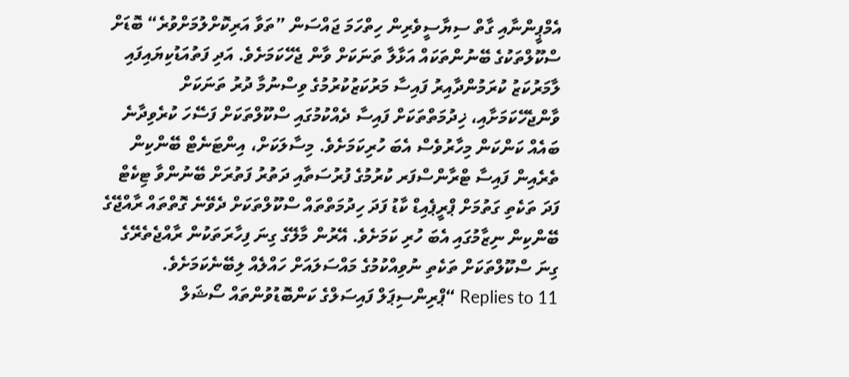އެމްޕީންނާއި ގާތް ސިޔާސީވެރިން ހިތްހަމަ ޖައްސަން ”ތަވާ އަރިކޮށްލުމަށްވުރެ“ ބޮޑަށް ސްކޫލްތަކުގެ ބޭނުންތަކައް އަޅާލާ ތަނަކަށް ވާން ޖެހޭކަމަށެވެ. އަދި ފަތުއަޑުކިޔައިފައި ލާމަރުކަޒު ކުރަމުންދާއިރު ފައިސާ މަރުކަޒުކުރުމުގެ ވިސްނުމާ ދުރު ތަނަކަށް ވާންޖެހޭކަމަށާއި، ޚިދުމަތްތަކަށް ފައިސާ ދެއްކުމުގައި ސްކޫލްތަކަށް ފަސޭހަ ކުރެވިދާނެ ބައެއް ކަންކަން މިހާރުވެސް އެބަ ހުރިކަމަށެވެ. މިސާލަކަށް، އިންޓަނެޓް ބޭންކިން ތެރެއިން ފައިސާ ޓްރާންސްފަރ ކުރުމުގެ ފުރުސަތާއި ދަތުރު ފަތުރަށް ބޭނުންވާ ޓިކެޓް ފަދަ ތަކެތި ގަތުމަށް ޕްރީޕެއިޑް ކާޑު ފަދަ ހިދުމަތްތައް ސްކޫލްތަކަށް ދެވޭނެ ގޮތްތައް ރާއްޖޭގެ ބޭންކިން ނިޒާމުގައި އެބަ ހުރި ކަމަށެވެ. އޭރުން މާލޭގެ ގިނަ ފިހާރަތަކުން ރާއްޖެތެރޭގެ ގިނަ ސްކޫލްތަކަށް ތަކެތި ނުވިއްކުމުގެ މައްސަލައަށް ހައްލެއް ލިބޭނެކަމަށެވެ.
11 Replies to “ޕްރިންސިޕަލް ފައިސަލްގެ ކަންބޮޑުވުންތައް ސޯޝަލް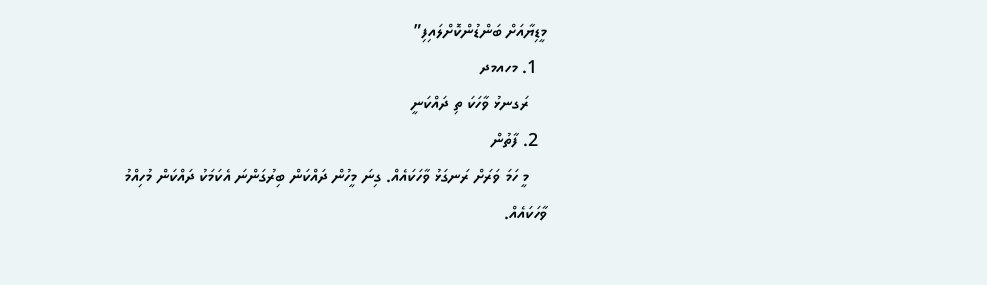މީޑިޔާއަށް ބަންޑުންކޮށްލައިފި”
  1. މހއމދ
    ރަގނޅު ވާހަކަ ތި ދައްކަނީ
  2. ފާތުން
    މީ ހަމަ ވަރަށް ރަނގަޅު ވާހަކައެއް. ގިނަ މީހުން ދައްކަން ބިރުގަންނަ އެކަމަކު ދައްކަން މުހިއްމު ވާހަކައެއް.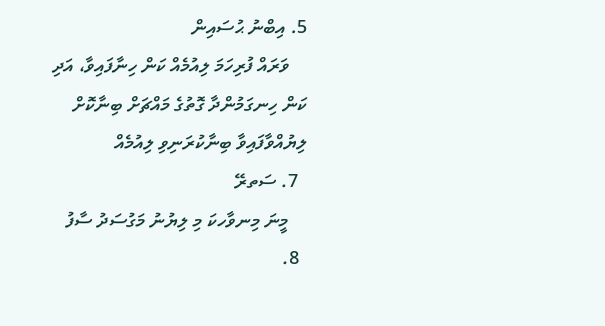5. އިބްނު ޙުސައިން
    ވަރައް ފުރިހަމަ ލިއުމެއް ކަން ހިނާފައިވާ، އަދި ކަން ހިނގަމުންދާ ގޮތުގެ މައްޗަށް ބިނާކޮށް ލިޔުއްވާފައިވާ ބިނާކުރަނިވި ލިއުމެއް
  7. ސަތރޭ
    މީނަ މިނވާހކަ މި ލިޔުނު މަގުސަދު ސާފު
  8.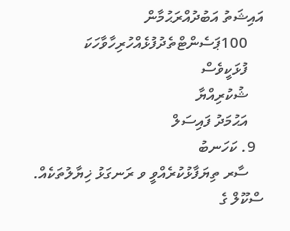އައިޝަތު އަބުދުއްރަޙުމާން
    100ޕަސެންޓްތެދުފުޅެއްހުރިހާވާހަކަ
    ފުޅަކީވެސް
    ޝުކުރިއްޔާ
    އަޙުމަދު ފައިސަލް
  9. ކަހަނބު
    ސާރ ތިޔަފާޅުކުރެއްވީ ވ ރަނގަޅު ޚިޔާލުތަކެއް. ސްކޫލް ގެ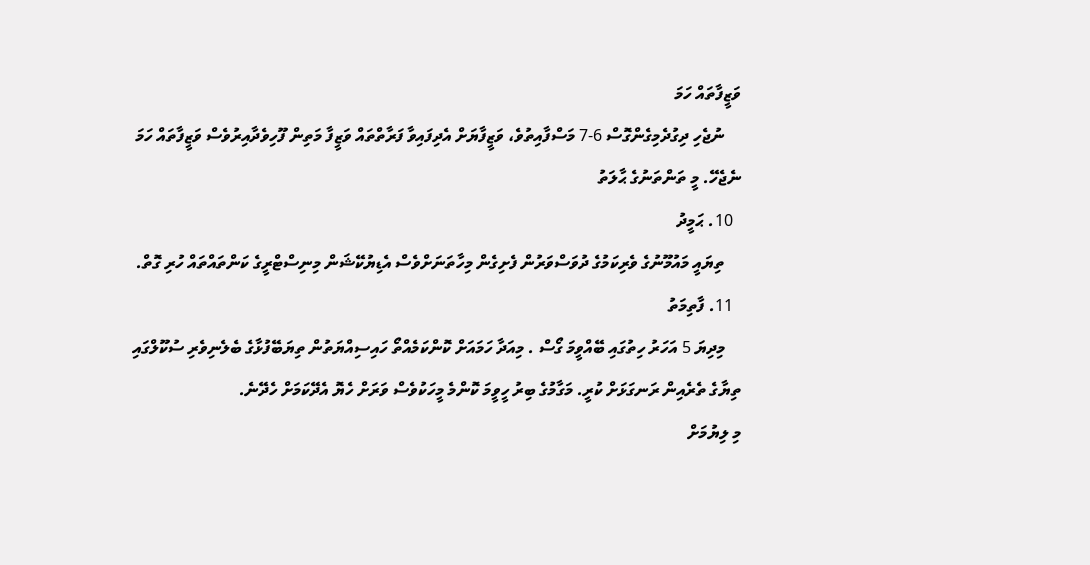ވަޒީފާތައް ހަމަ
    ނުޖެހި ދިގުދެމިގެންގޮސް 6-7 މަސްފާއިތުވެ، ވަޒީފާޔަށް އެދިފައިވާ ފަރާތްތައް ވަޒީފާ މަތިން ފޫހިވެދާއިރުވެސް ވަޒީފާތައް ހަމަ ނެޖެހޭ. މީ ތަންތަނުގެ ޙާލަތު
  10. ޙަމީދު
    ތިޔައީ މައުމޫނުގެ ވެރިކަމުގެ ދުވަސްވަރުން ފެށިގެން މިހާތަނަށްވެސް އެޑިޔުކޭޝަން މިނިސްޓްރީގެ ކަންތައްތައް ހުރި ގޮތް.
  11. ފާތިމަތު
    މިދިޔަ 5 އަހަރު ހިތުގައި ބޭއްވީމަ ގޯސް . މިއަދާ ހަމައަށް ކޮންކަމެއްތޯ ހައިސިއްޔަތުން ތިޔަބޭފުޅާގެ ބެލެނިވެރި ސުކޫލްގައި ތިޔާގެ ތެރެއިން ރަނގަޅަށް ކުރީ. މަގާމުގެ ބިރު ހީވީމަ ކޮންމެ މީހަކުވެސް ވަރަށް ހެޔޮ އެދޭކަމަށް ހެދޭނެ.
މި ލިޔުމަށް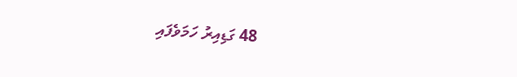48 ގަޑިއިރު ހަމަވެފައި